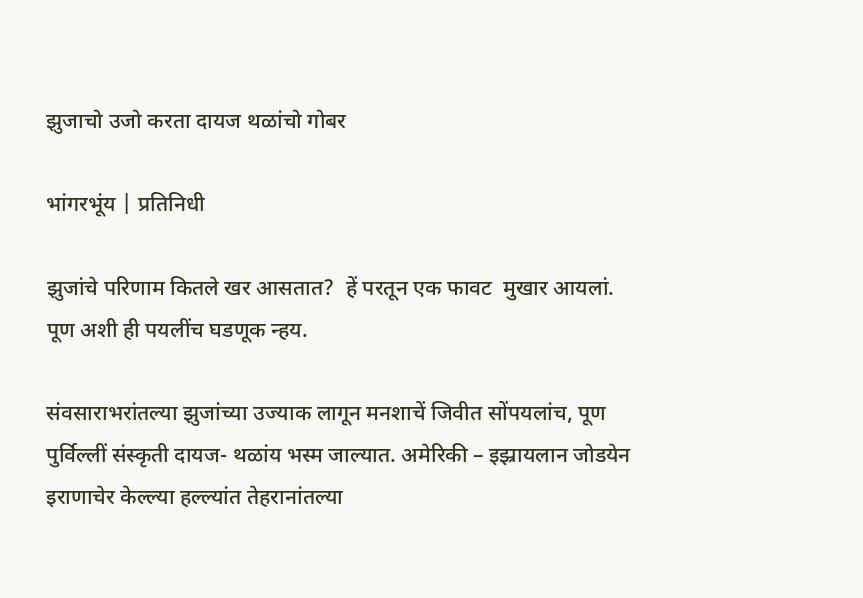झुजाचो उजो करता दायज थळांचो गोबर

भांगरभूंय | प्रतिनिधी

झुजांचे परिणाम कितले खर आसतात?  हें परतून एक फावट  मुखार आयलां. पूण अशी ही पयलींच घडणूक न्हय.

संवसाराभरांतल्या झुजांच्या उज्याक लागून मनशाचें जिवीत सोंपयलांच, पूण  पुर्विल्लीं संस्कृती दायज- थळांय भस्म जाल्यात. अमेरिकी – इझ्रायलान जोडयेन इराणाचेर केल्ल्या हल्ल्यांत तेहरानांतल्या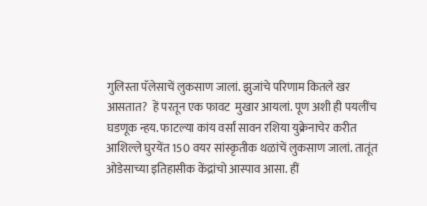गुलिस्ता पॅलेसाचें लुकसाण जालां. झुजांचे परिणाम कितले खर आसतात?  हें परतून एक फावट  मुखार आयलां. पूण अशी ही पयलींच घडणूक न्हय. फाटल्या कांय वर्सां सावन रशिया युक्रेनाचेर करीत आशिल्ले घुरयेंत 150 वयर सांस्कृतीक थळांचें लुकसाण जालां. तातूंत ओडेसाच्या इतिहासीक केंद्रांचो आस्पाव आसा. हीं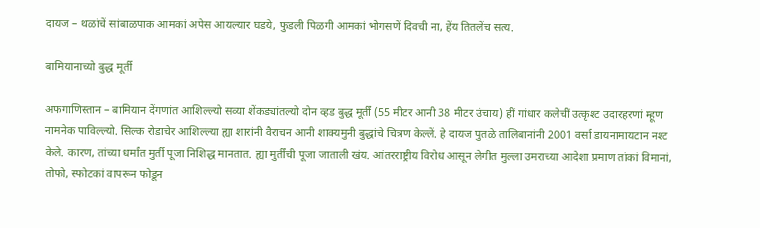दायज – थळांचें सांबाळपाक आमकां अपेस आयल्यार घडये, फुडली पिळगी आमकां भोगसणें दिवची ना, हेंय तितलेंच सत्य.

बामियानाच्यो बुद्ध मूर्ती

अफगाणिस्तान – बामियान देंगणांत आशिल्ल्यो सव्या शेंकड्यांतल्यो दोन व्हड बुद्ध मूर्तीं (55 मीटर आनी 38 मीटर उंचाय) हीं गांधार कलेचीं उत्कृश्ट उदारहरणां म्हूण नामनेक पाविल्ल्यो. सिल्क रोडाचेर आशिल्ल्या ह्या शारांनी वैराचन आनी शाक्यमुनी बुद्धांचे चित्रण केल्लें. हे दायज पुतळे तालिबानांनी 2001 वर्सा डायनामायटान नश्ट केले. कारण, तांच्या धर्मांत मुर्ती पूजा निशिद्ध मानतात. ह्या मुर्तींची पूजा जाताली खंय. आंतरराष्ट्रीय विरोध आसून लेगीत मुल्ला उमराच्या आदेशा प्रमाण तांकां विमानां,  तोफो, स्फोटकां वापरून फोडून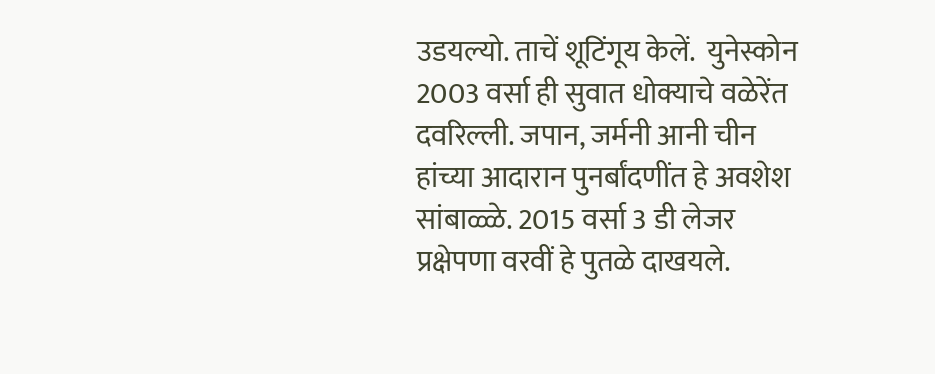उडयल्यो. ताचें शूटिंगूय केलें.  युनेस्कोन 2003 वर्सा ही सुवात धोक्याचे वळेरेंत दवरिल्ली. जपान, जर्मनी आनी चीन हांच्या आदारान पुनर्बांदणींत हे अवशेश सांबाळ्ळे. 2015 वर्सा 3 डी लेजर प्रक्षेपणा वरवीं हे पुतळे दाखयले.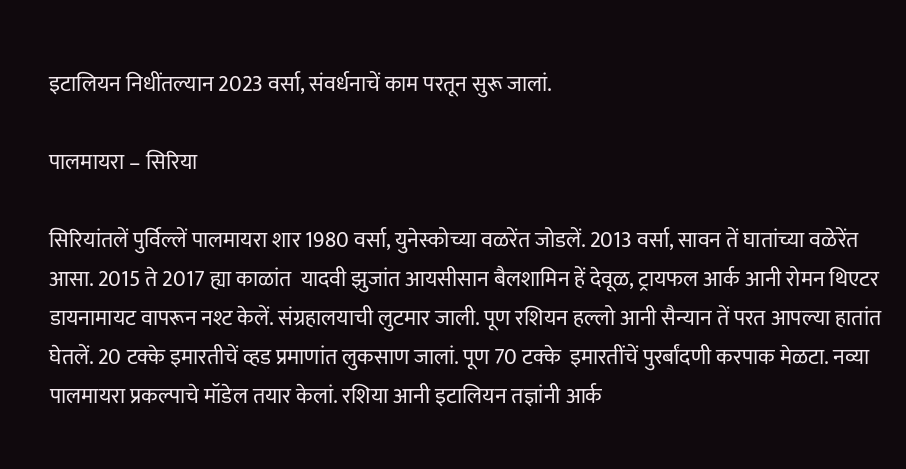इटालियन निधींतल्यान 2023 वर्सा, संवर्धनाचें काम परतून सुरू जालां.

पालमायरा – सिरिया

सिरियांतलें पुर्विल्लें पालमायरा शार 1980 वर्सा, युनेस्कोच्या वळरेंत जोडलें. 2013 वर्सा, सावन तें घातांच्या वळेरेंत आसा. 2015 ते 2017 ह्या काळांत  यादवी झुजांत आयसीसान बैलशामिन हें देवूळ, ट्रायफल आर्क आनी रोमन थिएटर डायनामायट वापरून नश्ट केलें. संग्रहालयाची लुटमार जाली. पूण रशियन हल्लो आनी सैन्यान तें परत आपल्या हातांत घेतलें. 20 टक्के इमारतीचें व्हड प्रमाणांत लुकसाण जालां. पूण 70 टक्के  इमारतींचें पुरर्बांदणी करपाक मेळटा. नव्या पालमायरा प्रकल्पाचे मॉडेल तयार केलां. रशिया आनी इटालियन तज्ञांनी आर्क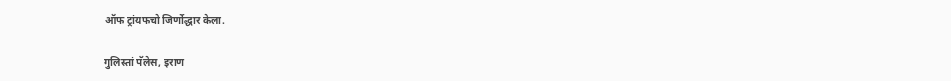ऑफ ट्रांयफचो जिर्णोद्धार केला.

गुलिस्तां पॅलेस, इराण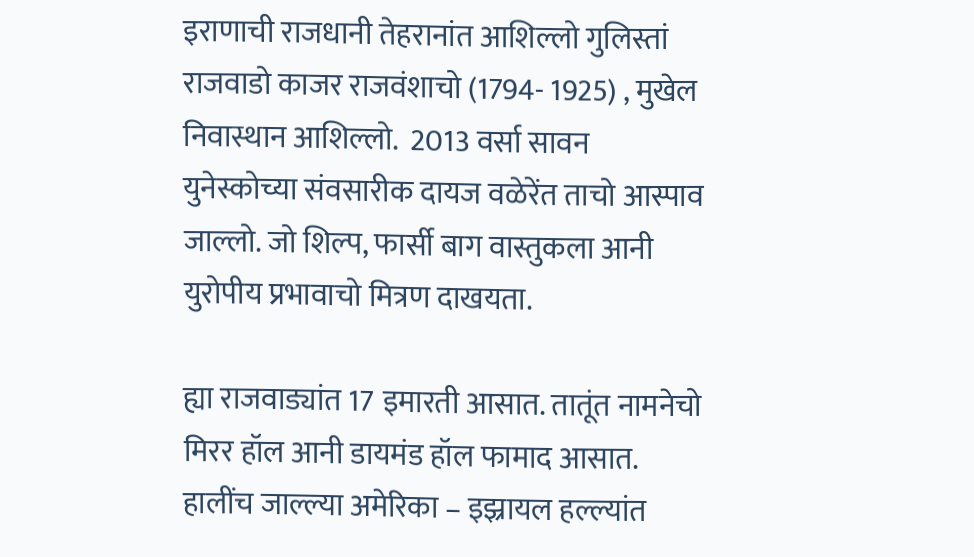इराणाची राजधानी तेहरानांत आशिल्लो गुलिस्तां  राजवाडो काजर राजवंशाचो (1794- 1925) , मुखेल निवास्थान आशिल्लो.  2013 वर्सा सावन युनेस्कोच्या संवसारीक दायज वळेरेंत ताचो आस्पाव जाल्लो. जो शिल्प, फार्सी बाग वास्तुकला आनी युरोपीय प्रभावाचो मित्रण दाखयता.

ह्या राजवाड्यांत 17 इमारती आसात. तातूंत नामनेचो मिरर हॉल आनी डायमंड हॉल फामाद आसात. हालींच जाल्ल्या अमेरिका – इझ्रायल हल्ल्यांत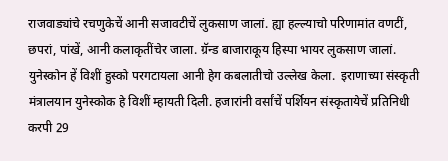राजवाड्यांचे रचणुकेचें आनी सजावटीचें लुकसाण जालां. ह्या हल्ल्याचो परिणामांत वणटीं, छपरां, पांखें, आनी कलाकृतींचेर जाला. ग्रॅन्ड बाजाराकूय हिस्पा भायर लुकसाण जालां. युनेस्कोन हें विशीं हुस्को परगटायला आनी हेग कबलातीचो उल्लेख केला.  इराणाच्या संस्कृती मंत्रालयान युनेस्कोक हे विशीं म्हायती दिली. हजारांनी वर्सांचें पर्शियन संस्कृतायेचें प्रतिनिधी करपी 29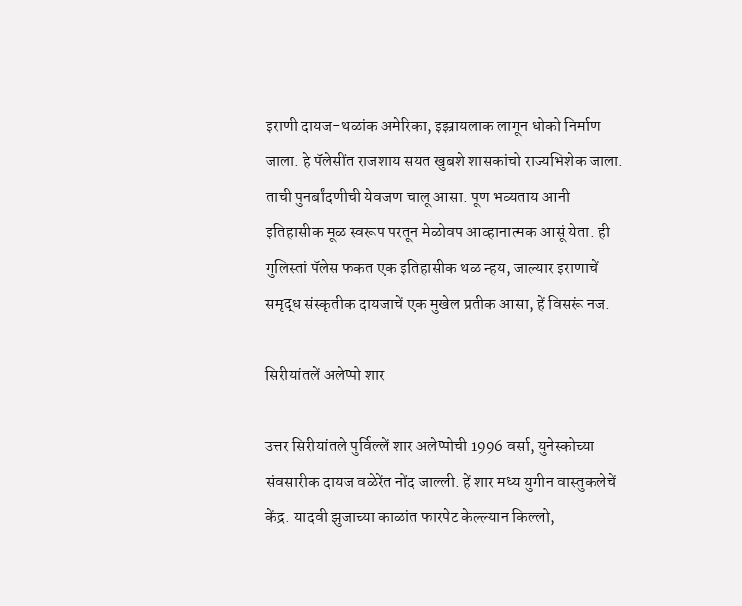इराणी दायज-थळांक अमेरिका, इझ्रायलाक लागून धोको निर्माण जाला. हे पॅलेसींत राजशाय सयत खुबशे शासकांचो राज्यभिशेक जाला. ताची पुनर्बांदणीची येवजण चालू आसा. पूण भव्यताय आनी इतिहासीक मूळ स्वरूप परतून मेळोवप आव्हानात्मक आसूं येता. ही गुलिस्तां पॅलेस फकत एक इतिहासीक थळ न्हय, जाल्यार इराणाचें समृद्ध संस्कृतीक दायजाचें एक मुखेल प्रतीक आसा, हें विसरूं नज.

सिरीयांतलें अलेप्पो शार

उत्तर सिरीयांतले पुर्विल्लें शार अलेप्पोची 1996 वर्सा, युनेस्कोच्या संवसारीक दायज वळेरेंत नोंद जाल्ली. हें शार मध्य युगीन वास्तुकलेचें केंद्र. यादवी झुजाच्या काळांत फारपेट केल्ल्यान किल्लो,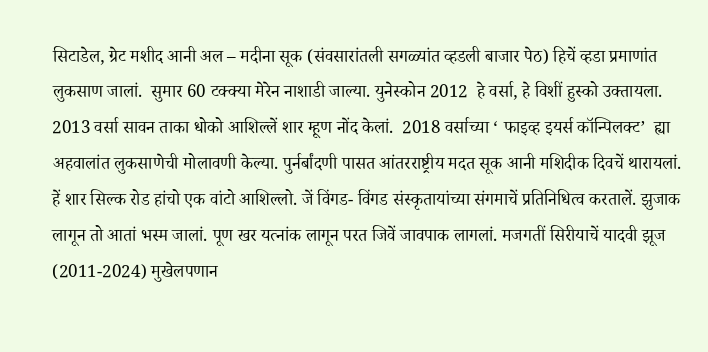सिटाडेल, ग्रेट मशीद आनी अल – मदीना सूक (संवसारांतली सगळ्यांत व्हडली बाजार पेठ) हिचें व्हडा प्रमाणांत लुकसाण जालां.  सुमार 60 टक्क्या मेरेन नाशाडी जाल्या. युनेस्कोन 2012  हे वर्सा, हे विशीं हुस्को उक्तायला. 2013 वर्सा सावन ताका धोको आशिल्लें शार म्हूण नोंद केलां.  2018 वर्साच्या ‘ फाइव्ह इयर्स कॉन्पिलक्ट’  ह्या अहवालांत लुकसाणेची मोलावणी केल्या. पुर्नर्बांदणी पासत आंतरराष्ट्रीय मदत सूक आनी मशिदीक दिवचें थारायलां. हें शार सिल्क रोड हांचो एक वांटो आशिल्लो. जें विंगड- विंगड संस्कृतायांच्या संगमाचें प्रतिनिधित्व करतालें. झुजाक लागून तो आतां भस्म जालां. पूण खर यत्नांक लागून परत जिवें जावपाक लागलां. मजगतीं सिरीयाचें यादवी झूज (2011-2024) मुखेलपणान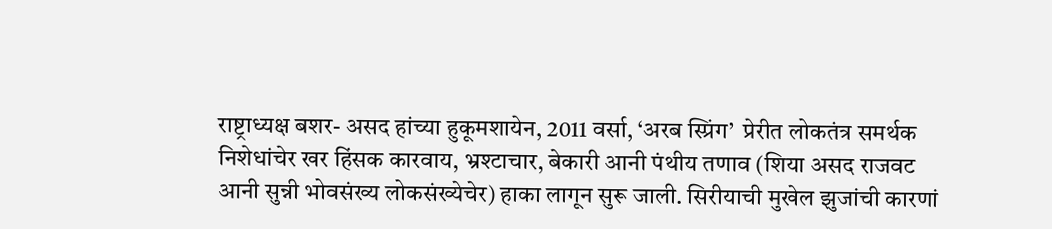राष्ट्राध्यक्ष बशर- असद हांच्या हुकूमशायेन, 2011 वर्सा, ‘अरब स्प्रिंग’  प्रेरीत लोकतंत्र समर्थक निशेधांचेर खर हिंसक कारवाय, भ्रश्टाचार, बेकारी आनी पंथीय तणाव (शिया असद राजवट आनी सुन्नी भोवसंख्य लोकसंख्येचेर) हाका लागून सुरू जाली. सिरीयाची मुखेल झुजांची कारणां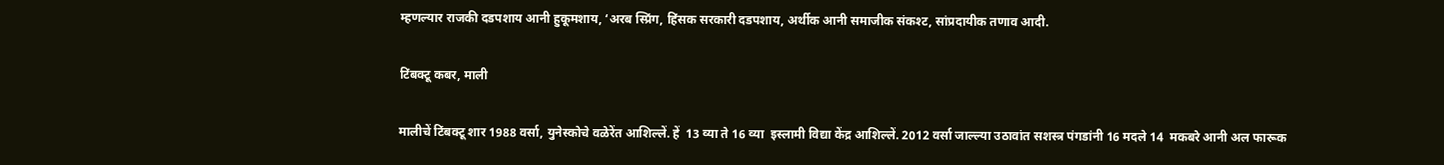म्हणल्यार राजकी दडपशाय आनी हुकूमशाय, ‘अरब स्प्रिंग, हिंसक सरकारी दडपशाय, अर्थीक आनी समाजीक संकश्ट, सांप्रदायीक तणाव आदी.

टिंबक्टू कबर, माली

मालीचें टिंबक्टू शार 1988 वर्सा, युनेस्कोचे वळेरेंत आशिल्लें. हें  13 व्या ते 16 व्या  इस्लामी विद्या केंद्र आशिल्लें. 2012 वर्सा जाल्ल्या उठावांत सशस्त्र पंगडांनी 16 मदले 14  मकबरे आनी अल फारूक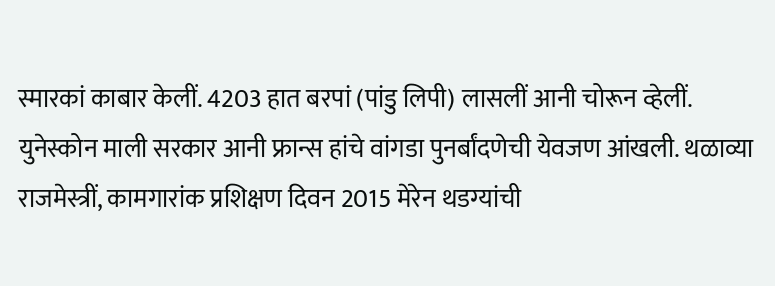स्मारकां काबार केलीं. 4203 हात बरपां (पांडु लिपी) लासलीं आनी चोरून व्हेलीं. युनेस्कोन माली सरकार आनी फ्रान्स हांचे वांगडा पुनर्बांदणेची येवजण आंखली. थळाव्या राजमेस्त्रीं, कामगारांक प्रशिक्षण दिवन 2015 मेरेन थडग्यांची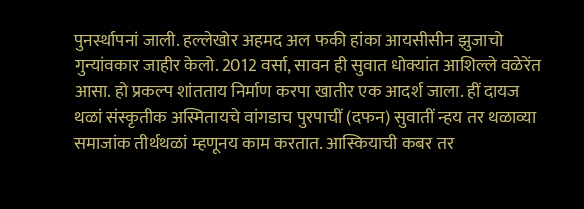पुनर्स्थापनां जाली. हल्लेखोर अहमद अल फकी हांका आयसीसीन झुजाचो गुन्यांवकार जाहीर केलो. 2012 वर्सा, सावन ही सुवात धोक्यांत आशिल्ले वळेरेंत आसा. हो प्रकल्प शांतताय निर्माण करपा खातीर एक आदर्श जाला. हीं दायज थळां संस्कृतीक अस्मितायचे वांगडाच पुरपाचीं (दफन) सुवातीं न्हय तर थळाव्या समाजांक तीर्थथळां म्हणूनय काम करतात. आस्कियाची कबर तर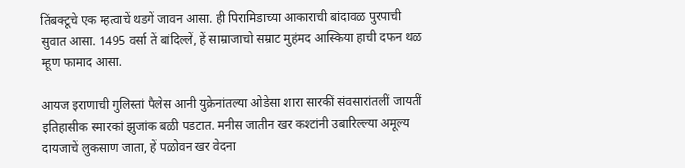तिंबक्टूचे एक म्हत्वाचें थडगें जावन आसा. ही पिरामिडाच्या आकाराची बांदावळ पुरपाची सुवात आसा. 1495 वर्सा तें बांदिल्लें, हें साम्राजाचो सम्राट मुहंमद आस्किया हाची दफन थळ म्हूण फामाद आसा.

आयज इराणाची गुलिस्तां पैलेस आनी युक्रेनांतल्या ओडेसा शारा सारकीं संवसारांतलीं जायतीं इतिहासीक स्मारकां झुजांक बळी पडटात. मनीस जातीन खर कश्टांनी उबारिल्ल्या अमूल्य दायजाचें लुकसाण जाता, हें पळोवन खर वेदना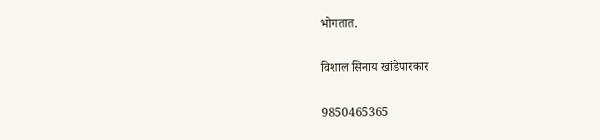भोगतात.

विशाल सिनाय खांडेपारकार

9850465365